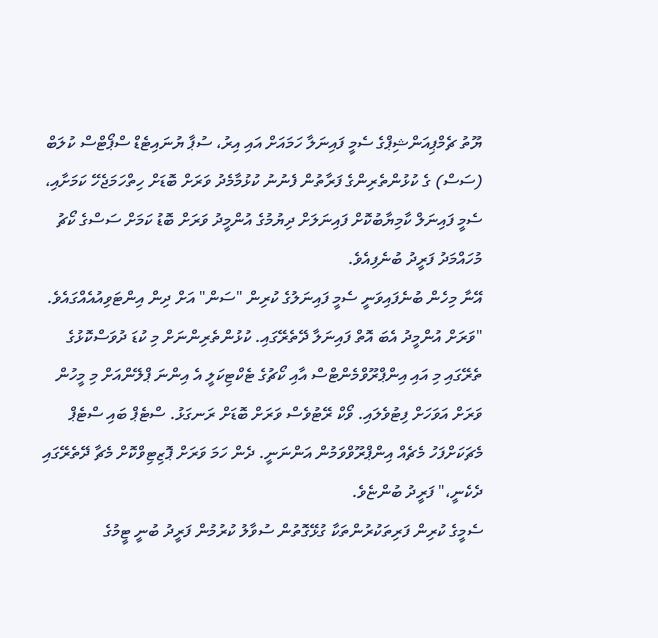ޔޫތު ޗެމްޕިއަންޝިޕްގެ ސެމީ ފައިނަލާ ހަމައަށް އައި އިރު، ސުޕާ ޔުނައިޓެޑް ސްޕޯޓްސް ކުލަބް (ސަސް) ގެ ކުޅުންތެރިންގެ ފަރާތުން ފެނުނު ކުޅުމާމެދު ވަރަށް ބޮޑަށް ހިތްހަމަޖެހޭ ކަމަށާއި، ސެމީ ފައިނަލް ކާމިޔާބުކޮށް ފައިނަލަށް ދިޔުމުގެ އުންމީދު ވަރަށް ބޮޑު ކަމަށް ސަސްގެ ކޯޗު މުހައްމަދު ފަރީދު ބުނެފިއެވެ.
އޭނާ މިހެން ބުނެފައިވަނީ ސެމީ ފައިނަލުގެ ކުރިން "ސަން" އަށް ދިން އިންޓަވިއުއެއްގައެވެ.
"ވަރަށް އުންމީދު އެބަ އޮތް ފައިނަލާ ދޭތެރޭގައި. ކުޅުންތެރިންނަށް މި ކުޑަ ދުވަސްކޮޅުގެ ތެރޭގައި މި އައި އިންޕްރޫވްމެންޓްސް އާއި ކޯޗުގެ ޓެކްޓިކަލީ އެ އިންނަ ޕްލޭންއަށް މި މީހުން ވަރަށް އަވަހަށް ފިޓުވެލައި. ވޯކް ރޭޓުވެސް ވަރަށް ބޮޑަށް ރަނގަޅު. ސްޓެޕް ބައި ސްޓެޕް މެޗަކަށްފަހު މެޗެއް އިންޕްރޫވްވަމުން އަންނަނީ. ދެން ހަމަ ވަރަށް ޕޮޒިޓިވްކޮށް މެޗާ ދޭތެރޭގައި ދެކެނީ،" ފަރީދު ބުންޏެވެ.
ސެމީގެ ކުރިން ފަރިތަކުރުންތަކާ ގުޅޭގޮތުން ސުވާލު ކުރުމުން ފަރީދު ބުނީ ޓީމުގެ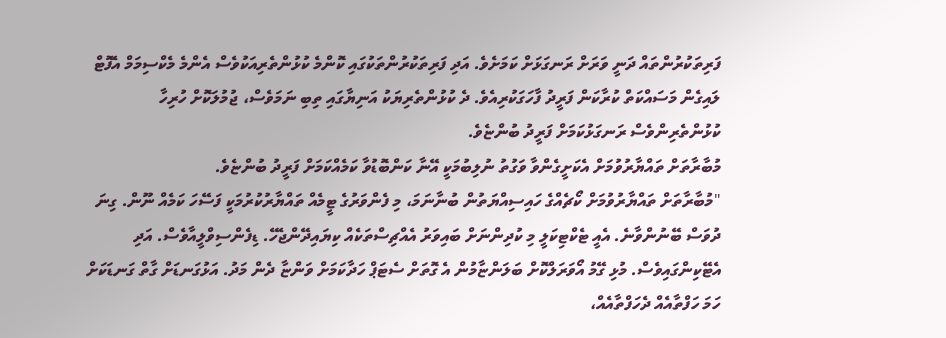ފަރިތަކުރުންތައް ދަނީ ވަރަށް ރަނގަޅަށް ކަމަށެވެ. އަދި ފަރިތަކުރުންތަކުގައި ކޮންމެ ކުޅުންތެރިއަކުވެސް އެންމެ މެކްސިމަމް އެފޮޓް ލައިގެން މަސައްކަތް ކުރާކަން ފަރީދު ފާހަގަކުރިއެވެ. ދެ ކުޅުންތެރިޔަކު އަނިޔާގައި ތިބި ނަމަވެސް، ޖުމުލަކޮށް ހުރިހާ ކުޅުންތެރިންވެސް ރަނގަޅުކަމަށް ފަރީދު ބުންޏެވެ.
މުބާރާތަށް ތައްޔާރުވުމަށް އެކަށީގެންވާ ވަގުތު ނުލިބުމަކީ އޭނާ ކަންބޮޑުވާ ކަމެއްކަމަށް ފަރީދު ބުންޏެވެ.
"މުބާރާތަށް ތައްޔާރުވުމަށް ކޯޗެއްގެ ހައިސިއްޔަތުން ބުނާނަމަ، މި ފެންވަރުގެ ޓީމެއް ތައްޔާރުކުރުމަކީ ފަސޭހަ ކަމެއް ނޫން. ގިނަ ދުވަސް ބޭނުންވާނެ. އެއީ ޓެކްޓިކަލީ މި ކުދިންނަށް ބައިވަރު އެއްޗިސްތަކެއް ކިޔައިދޭންޖެހޭ. ޑިފެންސިވްލީއާވެސް. އަދި އެޓޭކިންގައިވެސް. މުޅި ގޭމު އޯވަރަލްކޮށް ބަލަންޏާމުން އެ ގޮތަށް ސެޓަޕް ހަދާކަމަށް ވަންޏާ ދެން މަދު. އަޅުގަނޑަށް ގާތް ގަނޑަކަށް ހަމަ ހަފްތާއެއް ދެހަފްތާއެއް،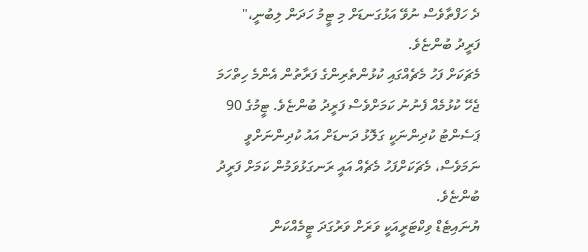ދެ ހަފްތާވެސް ނުވޭ އަޅުގަނޑަށް މި ޓީމު ހަދަން ލިބުނީ،" ފަރީދު ބުންޏެވެ.
މެޗަކަށް ފަހު މެޗެއްގައި ކުޅުންތެރިންގެ ފަރާތުން އެންމެ ހިތްހަމަ ޖެހޭ ކުޅުމެއް ފެނުނު ކަމަށްވެސް ފަރީދު ބުންޏެވެ. ޓީމުގެ 90 ޕަސެންޓު ކުދިންނަކީ ގަލޮޅު ދަނޑަށް އައު ކުދިންނަށްވީ ނަމަވެސް، މެޗަކަށްފަހު މެޗެއް އައީ ރަނގަޅުވަމުން ކަމަށް ފަރީދު ބުންޏެވެ.
ޔުނައިޓެޑް ވިކްޓަރީއަކީ ވަރަށް ވަރުގަދަ ޓީމެއްކަން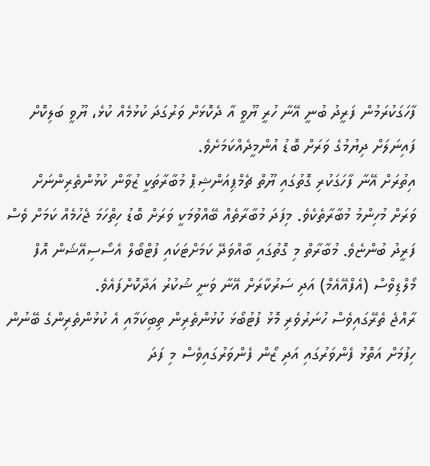ފާހަގަކުރަމުން ފަރީދު ބުނީ އޭނާ ހުރީ ޔޫވީ އާ ދެކޮޅަށް ވަރުގަދަ ކުޅުމެއް ކުޅެ، ޔޫވީ ބަލިކޮށް ފައިނަލަށް ދިޔުމުގެ ވަރަށް ބޮޑު އުންމީދެއްކަމަށެވެ.
އިތުރަށް އޭނާ ފާހަގަކުރި ގޮތުގައި ޔޫތް ޗެމްޕިއަންޝިޕް މުބާރާތަކީ ޒުވާން ކުޅުންތެރިންނަށް ވަރަށް މުހިންމު މުބާރާތެކެވެ. މިފަދަ މުބާރާތެއް ބޭއްވުމަކީ ވަރަށް ބޮޑު ހިތްހަމަ ޖެހުމެއް ކަމަށް ވެސް ފަރީދު ބުންޏެވެ. މުބާރާތް މި ގޮތުގައި ބާއްވަދޭ ކަމަށްޓަކައި ފުޓްބޯލް އެސޯސިއޭޝަން އޮފް މޯލްޑިވްސް (އެފްއޭއެމް) އަދި ސަރުކާރަށް އޭނާ ވަނީ ޝުކުރު އަދާކޮށްފައެވެ.
ރާއްޖެ ތެރޭގައިވެސް ހުނަރުވެރި މޮޅު ފުޓުބޯޅަ ކުޅުންތެރިން ތިބިކަމާއި އެ ކުޅުންތެރިންގެ ބޭނުން ހިފުމަށް އަތޮޅު ފެންވަރުގައި އަދި ޒޯން ފެންވަރުގައިވެސް މި ފަދަ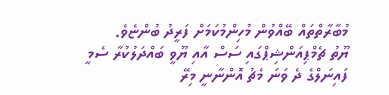މުބާރާތްތައް ބޭއްވުން މުހިންމުކަމަށް ފަރީދު ބުންޏެވެ.
ޔޫތު ޗެމްޕިއަންޝިޕްގައި ސަސް އާއި ޔޫވީ ބައްދަލުކުރާ ސެމީ ފައިނަލްގެ ދެ ވަނަ މެޗު އޮންނާނީ މިރޭ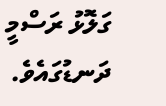ގަލޮޅު ރަސްމީ ދަނޑުގައެވެ.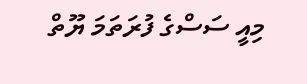މިއީ ސަސްގެ ފުރަތަމަ ޔޫތް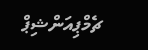ޗެމްޕިއަންޝިޕް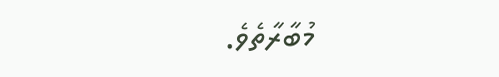މުބާރާތެވެ.